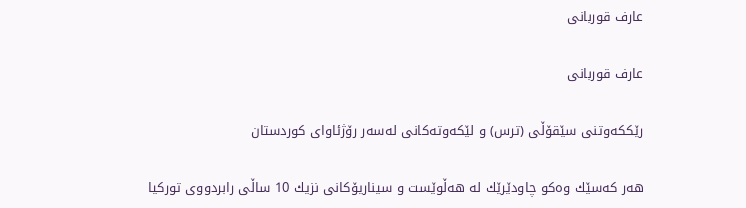عارف قوربانی

عارف قوربانی

رێكکه‌وتنی سێقۆڵی (ترس) و لێكه‌وته‌كانی له‌سه‌ر رۆژئاوای كوردستان

هه‌ر كه‌سێك وه‌كو چاودێرێك له‌ هه‌ڵوێست و سیناریۆكانی نزیك 10 ساڵی رابردووی توركیا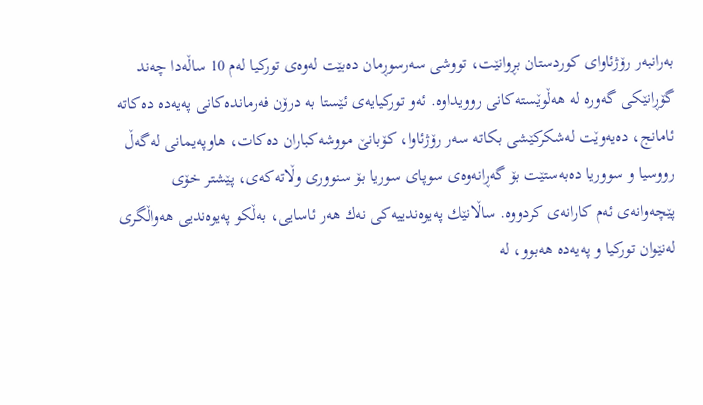به‌رانبه‌ر رۆژئاوای كوردستان بڕوانێت، تووشی سه‌رسوڕمان ده‌بێت له‌وه‌ی توركیا له‌م 10 ساڵه‌دا چه‌ند گۆڕانێكی گه‌وره‌ له‌ هه‌ڵوێسته‌كانی روویداوه‌. ئه‌و توركیایه‌ی ئێستا به‌ درۆن فه‌رمانده‌كانی په‌یه‌ده‌ ده‌كاته‌ ئامانج، ده‌یه‌وێت له‌شكركێشی بكاته‌ سه‌ر رۆژئاوا، كۆبانێ‌ مووشه‌كباران ده‌كات، هاوپه‌یمانی له‌گه‌ڵ رووسیا و سووریا ده‌به‌ستێت بۆ گه‌ڕانه‌وه‌ی سوپای سوریا بۆ سنووری وڵاته‌كه‌ی، پێشتر خۆی پێچه‌وانه‌ی ئه‌م كارانه‌ی كردووه‌. ساڵانێك په‌یوه‌ندییه‌كی نه‌ك هه‌ر ئاسایی، به‌ڵكو په‌یوه‌ندیی هه‌واڵگری له‌نێوان توركیا و په‌یه‌ده‌ هه‌بوو، له‌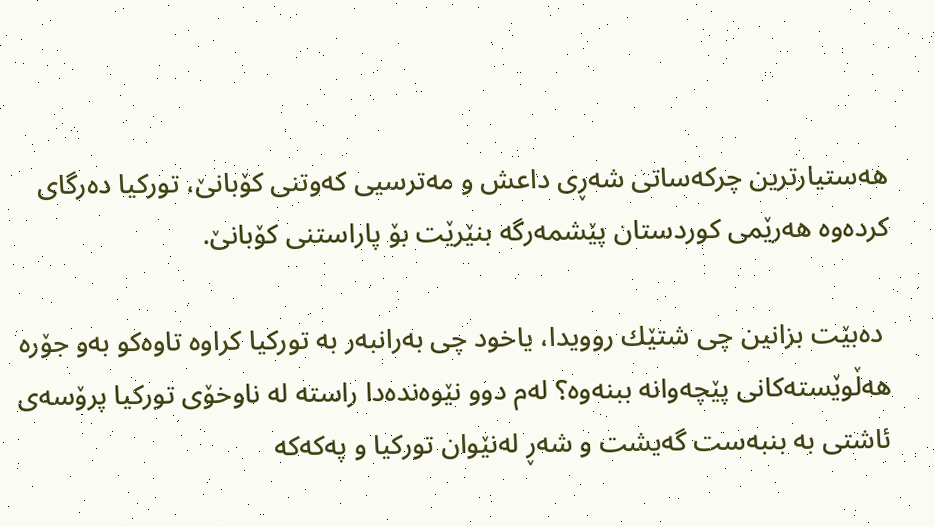هه‌ستیارترین چركه‌ساتی شه‌ڕی داعش و مه‌ترسیی كه‌وتنی كۆبانێ‌، توركیا ده‌رگای كرده‌وه‌ هه‌رێمی كوردستان پێشمه‌رگه‌ بنێرێت بۆ پاراستنی كۆبانێ‌.

 ده‌بێت بزانین چی شتێك روویدا، یاخود چی به‌رانبه‌ر به‌ توركیا كراوه‌ تاوەکو به‌و جۆره‌ هه‌ڵوێسته‌كانی پێچه‌وانه‌ ببنه‌وه‌؟ له‌م دوو نێوه‌نده‌دا راسته‌ له‌ ناوخۆی توركیا پرۆسه‌ی ئاشتی به‌ بنبه‌ست گه‌یشت و شه‌ڕ له‌نێوان توركیا و په‌كه‌كه‌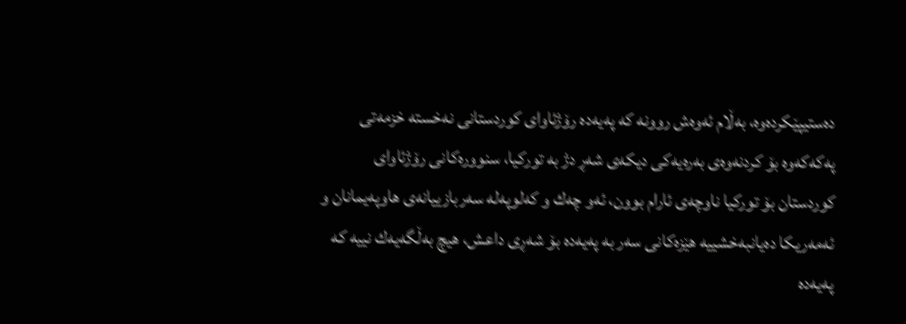ده‌ستیپێكرده‌وه‌، به‌ڵام ئه‌وه‌ش روونه‌ كه‌ په‌یه‌ده‌ رۆژئاوای كوردستانی نه‌خسته‌ خزمه‌تی په‌كه‌كه‌وه‌ بۆ كردنه‌وه‌ی به‌ره‌یه‌كی دیكه‌ی شه‌ڕ دژ به‌ توركیا، سنووره‌كانی رۆژئاوای كوردستان بۆ توركیا ناوچه‌ی ئارام بوون، ئه‌و چه‌ك و كه‌لوپه‌له‌ سه‌ربازییانه‌ی هاوپه‌یمانان و ئه‌مەریكا ده‌یانبه‌خشییه‌ هێزه‌كانی سه‌ر به‌ په‌یه‌ده‌ بۆ شه‌ڕی داعش، هیچ به‌ڵگه‌یه‌ك نییه‌ كه‌ په‌یه‌ده‌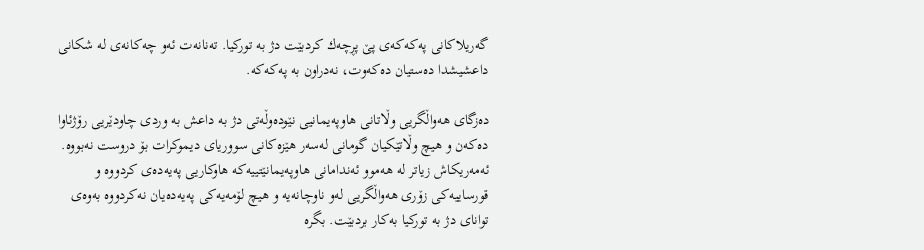گه‌ریلاكانی په‌كه‌كه‌ی پێ پڕچه‌ك كردبێت دژ به‌ توركیا. ته‌نانه‌ت ئه‌و چه‌كانه‌ی له‌ شكانی داعشیشدا ده‌ستیان ده‌كه‌وت، نه‌دراون به‌ په‌كه‌كه‌.

ده‌زگای هه‌واڵگریی وڵاتانی هاوپه‌یمانیی نێوده‌وڵه‌تی دژ به ‌داعش به‌ وردی چاودێریی رۆژئاوا ده‌كه‌ن و هیچ وڵاتێكیان گومانی له‌سه‌ر هێزه‌كانی سووریای دیموكرات بۆ دروست نه‌بووه‌. ئه‌مەریكاش زیاتر له‌ هه‌موو ئه‌ندامانی هاوپه‌یمانێتییه‌كه‌ هاوكاریی په‌یه‌ده‌ی كردووه‌ و قورساییه‌كی زۆری هه‌واڵگریی له‌و ناوچانه‌یه ‌و هیچ لۆمه‌یه‌كی په‌یه‌ده‌یان نه‌كردووه‌ به‌وه‌ی توانای دژ به‌ توركیا به‌كار بردبێت. بگره‌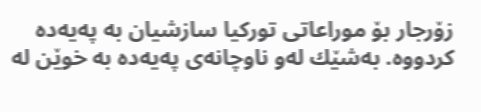زۆرجار بۆ موراعاتی توركیا سازشیان به‌ په‌یه‌ده‌ كردووه‌. به‌شێك له‌و ناوچانه‌ی په‌یه‌ده‌ به ‌خوێن له‌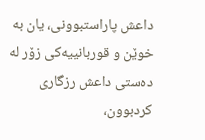داعش پاراستبوونی، یان به‌ خوێن و قوربانییه‌كی زۆر له‌ ده‌ستی داعش رزگاری كردبوون،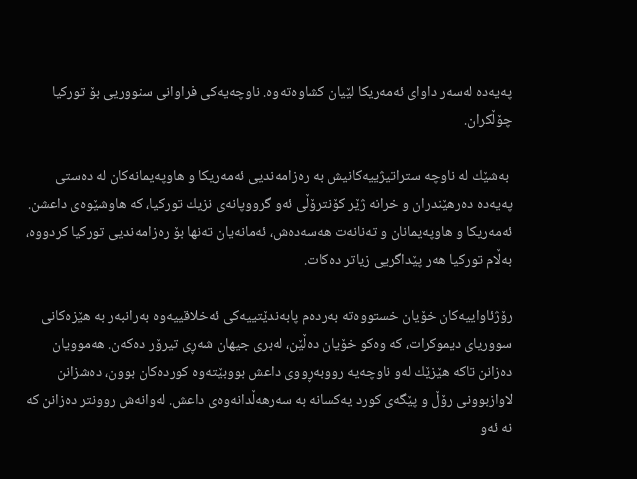په‌یه‌ده‌ له‌سه‌ر داوای ئه‌مەریكا لێیان كشاوه‌ته‌وه‌. ناوچه‌یه‌كی فراوانی سنووریی بۆ توركیا چۆڵكران.

 به‌شێك له‌ ناوچه‌ ستراتیژییه‌كانیش به‌ ره‌زامه‌ندیی ئه‌مەریكا و هاوپه‌یمانه‌كان له‌ ده‌ستی په‌یه‌ده‌ ده‌رهێندران و خرانه‌ ژێر كۆنترۆڵی ئه‌و گرووپانه‌ی نزیك توركیا، كه‌ هاوشێوه‌ی داعشن. ئه‌مەریكا و هاوپه‌یمانان و ته‌نانه‌ت هه‌سه‌ده‌ش، ئه‌مانه‌یان ته‌نها بۆ ره‌زامه‌ندیی توركیا كردووه‌، به‌ڵام توركیا هه‌ر پێداگریی زیاتر ده‌كات.

رۆژئاواییه‌كان خۆیان خستووەته‌ به‌رده‌م پابه‌ندێتییه‌كی ئه‌خلاقییه‌وه‌ به‌رانبه‌ر به‌ هێزه‌كانی سووریای دیموكرات، كه‌ وه‌كو خۆیان ده‌ڵێن، له‌بری جیهان شه‌ڕی تیرۆر ده‌كه‌ن. هه‌موویان ده‌زانن تاكه‌ هێزێك له‌و ناوچه‌یه‌ رووبه‌ڕووی داعش بووبێته‌وه‌ كورده‌كان بوون، ده‌شزانن لاوازبوونی رۆڵ و پێگه‌ی كورد یه‌كسانه‌ به‌ سه‌رهه‌ڵدانه‌وه‌ی داعش. له‌وانه‌ش روونتر ده‌زانن كه‌ نه‌ ئه‌و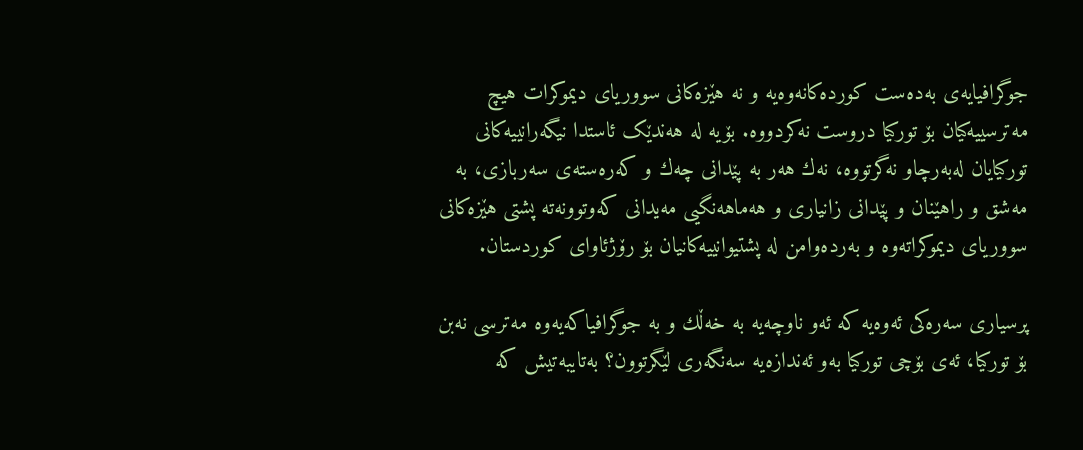جوگرافیایه‌ی به‌ده‌ست كورده‌كانه‌وه‌یه‌ و نه‌ هێزه‌كانی سووریای دیموكرات هیچ مه‌ترسییه‌كیان بۆ توركیا دروست نه‌كردووه‌. بۆیه‌ له ‌هه‌ندێک ئاستدا نیگه‌رانییه‌كانی توركیایان له‌به‌رچاو نه‌گرتووه‌، نه‌ك هه‌ر به‌ پێدانی چه‌ك و كه‌ره‌سته‌ی سه‌ربازی، به‌ مه‌شق و راهێنان و پێدانی زانیاری و هه‌ماهه‌نگیی مه‌یدانی كه‌وتوونه‌ته‌ پشتی هێزه‌كانی سووریای دیموكراته‌وه‌ و به‌رده‌وامن له‌ پشتیوانییه‌كانیان بۆ رۆژئاوای كوردستان.

پرسیاری سه‌ره‌كی ئه‌وه‌یه‌ كه‌ ئه‌و ناوچه‌یه‌ به‌ خه‌ڵك و به‌ جوگرافیاكه‌یه‌وه‌ مه‌ترسی نه‌بن بۆ توركیا، ئه‌ی بۆچی توركیا به‌و ئه‌ندازه‌یه‌ سه‌نگه‌ری لێگرتوون؟ به‌تایبه‌تیش كه‌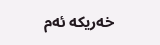خه‌ریكه‌ ئه‌م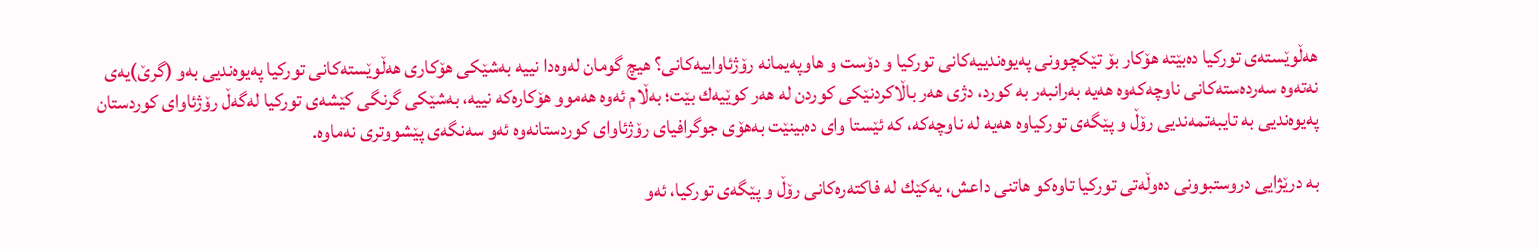هه‌ڵوێسته‌ی توركیا ده‌بێته‌ هۆكار بۆ تێكچوونی په‌یوه‌ندییه‌كانی توركیا و دۆست و هاوپه‌یمانه‌ رۆژئاواییه‌كانی؟ هیچ گومان له‌وه‌دا نییه‌ به‌شێكی هۆكاری هه‌ڵوێسته‌كانی توركیا په‌یوه‌ندیی به‌و (گرێ)یه‌ی نه‌ته‌وه‌ سه‌رده‌سته‌كانی ناوچه‌كه‌وه‌ هه‌یه‌ به‌رانبه‌ر به‌ كورد، دژی هه‌ر باڵاكردنێكی كوردن له ‌هه‌ر كوێیه‌ك بێت؛ به‌ڵام ئه‌وه‌ هه‌موو هۆكاره‌كه‌ نییه‌، به‌شێكی گرنگی كێشه‌ی توركیا له‌گه‌ڵ رۆژئاوای كوردستان په‌یوه‌ندیی به‌ تایبه‌تمه‌ندیی رۆڵ و پێگه‌ی توركیاوه‌ هه‌یه‌ له‌ ناوچه‌كه‌، كه‌ ئێستا وای ده‌بینێت به‌هۆی جوگرافیای رۆژئاوای كوردستانه‌وه‌ ئه‌و سه‌نگه‌ی پێشووتری نه‌ماوه‌.

به‌ درێژایی دروستبوونی ده‌وڵه‌تی توركیا تاوەکو هاتنی داعش، یه‌كێك له‌ فاكته‌ره‌كانی رۆڵ و پێگه‌ی توركیا، ئه‌و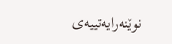نوێنه‌رایه‌تییه‌ی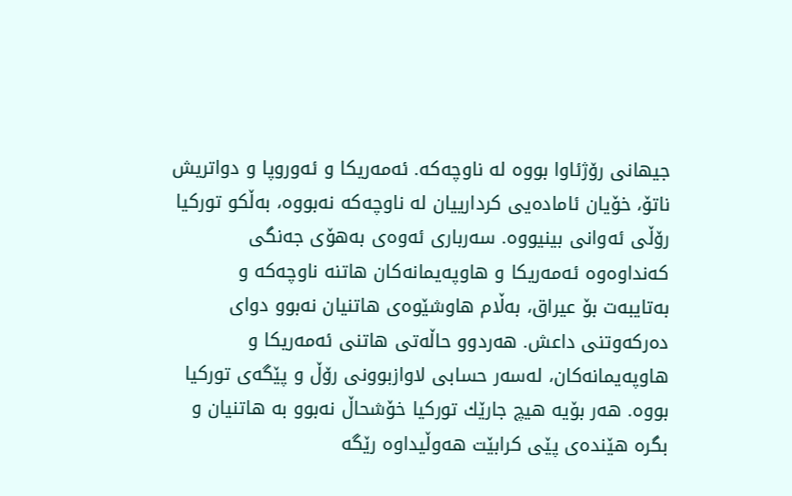جیهانی رۆژئاوا بووه‌ له‌ ناوچه‌كه‌. ئه‌مەریكا و ئه‌وروپا و دواتریش ناتۆ، خۆیان ئاماده‌یی كردارییان له‌ ناوچه‌كه‌ نه‌بووه‌، به‌ڵكو توركیا رۆڵی ئه‌وانی بینیووه‌. سه‌رباری ئه‌وه‌ی به‌هۆی جه‌نگی كه‌نداوه‌وه‌ ئه‌مەریكا و هاوپه‌یمانه‌كان هاتنه‌ ناوچه‌كه ‌و به‌تایبه‌ت بۆ عیراق، به‌ڵام هاوشێوه‌ی هاتنیان نه‌بوو دوای ده‌ركه‌وتنی داعش. هه‌ردوو حاڵه‌تی هاتنی ئه‌مەریكا و هاوپه‌یمانه‌كان، له‌سه‌ر حسابی لاوازبوونی رۆڵ و پێگه‌ی توركیا بووه‌. هه‌ر بۆیه‌ هیچ جارێك توركیا خۆشحاڵ نه‌بوو به‌ هاتنیان و بگره‌ هێنده‌ی پێی كرابێت هه‌وڵیداوه‌ رێگه‌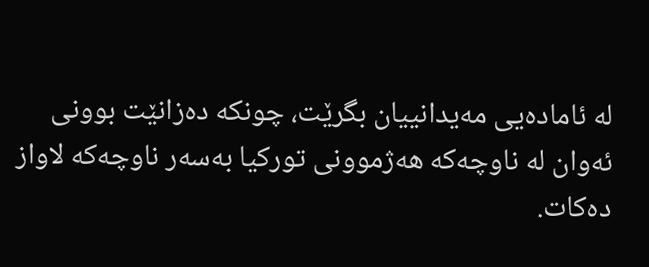له ‌ئاماده‌یی مه‌یدانییان بگرێت، چونكه‌ ده‌زانێت بوونی ئه‌وان له‌ ناوچه‌كه‌ هه‌ژموونی توركیا به‌سه‌ر ناوچه‌كه‌ لاواز ده‌كات.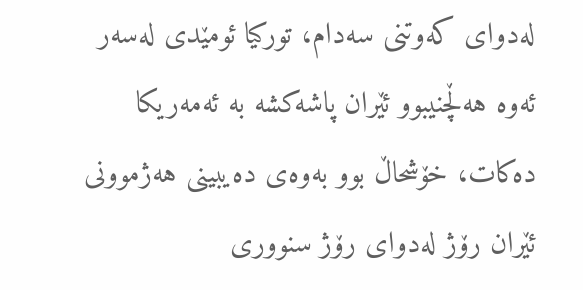له‌دوای كه‌وتنی سه‌دام، توركیا ئومێدی له‌سه‌ر ئه‌وه‌ هه‌ڵچنیبوو ئێران پاشه‌كشه‌ به‌ ئه‌مەریكا ده‌كات، خۆشحاڵ بوو به‌وه‌ی ده‌یبینی هه‌ژموونی ئێران رۆژ له‌دوای رۆژ سنووری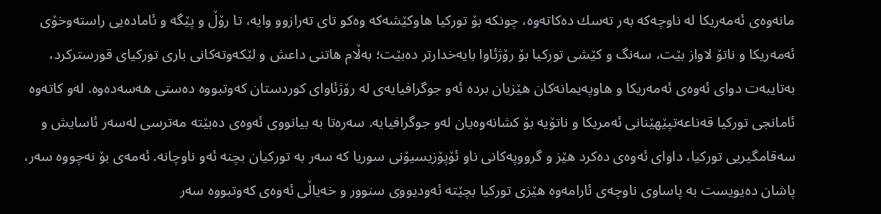مانه‌وه‌ی ئه‌مەریكا له‌ ناوچه‌كه‌ به‌ر ته‌سك ده‌كاته‌وه‌، چونكه‌ بۆ توركیا هاوكێشه‌كه‌ وه‌كو تای ته‌رازوو وایه‌، تا رۆڵ و پێگه‌ و ئامادەیی راسته‌وخۆی ئه‌مەریكا و ناتۆ لاواز بێت، سه‌نگ و كێشی توركیا بۆ رۆژئاوا بایه‌خدارتر ده‌بێت؛ به‌ڵام هاتنی داعش و لێكه‌وته‌كانی باری توركیای قورستركرد، به‌تایبه‌ت دوای ئه‌وه‌ی ئه‌مەریكا و هاوپه‌یمانه‌كان هێزیان برده‌ ئه‌و جوگرافیایه‌ی له‌ رۆژئاوای كوردستان كه‌وتبووه‌ ده‌ستی هه‌سه‌ده‌وه‌. له‌و كاته‌وه‌ ئامانجی توركیا قه‌ناعه‌تپێهێنانی ئه‌مریكا و ناتۆیه‌ بۆ كشانه‌وه‌یان له‌و جوگرافیایه‌. سه‌ره‌تا به ‌بیانووی ئه‌وه‌ی ده‌بێته‌ مه‌ترسی له‌سه‌ر ئاسایش و سه‌قامگیریی توركیا، داوای ئه‌وه‌ی ده‌كرد هێز و گرووپه‌كانی ناو ئۆپۆزیسیۆنی سوریا كه‌ سه‌ر به‌ توركیان بچنه‌ ئه‌و ناوچانه‌. ئه‌مه‌ی بۆ نه‌چووه‌ سه‌ر، پاشان ده‌یویست به‌ پاساوی ناوچه‌ی ئارامه‌وه‌ هێزی توركیا بچێته‌ ئه‌ودیووی سنوور و خه‌یاڵی ئه‌وه‌ی كه‌وتبووه‌ سه‌ر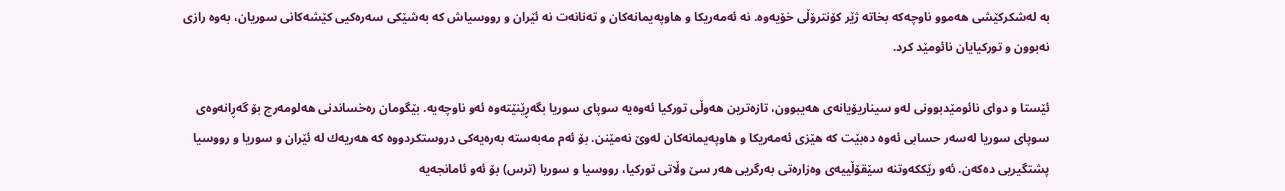به ‌له‌شكركێشی هه‌موو ناوچه‌كه‌ بخاته ‌ژێر كۆنترۆڵی خۆیه‌وه‌. نه‌ ئه‌مەریكا و هاوپه‌یمانه‌كان و ته‌نانه‌ت نه‌ ئێران و رووسیاش كه‌ به‌شێكی سه‌ره‌كیی كێشه‌كانی سوریان، به‌وه‌ رازی نه‌بوون و توركیایان نائومێد كرد.

ئێستا و دوای نائومێدبوونی له‌و سیناریۆیانه‌ی هه‌یبوون، تازه‌ترین هه‌وڵی توركیا ئه‌وه‌یه‌ سوپای سوریا بگه‌ڕێنێته‌وه‌ ئه‌و ناوچه‌یه‌. بێگومان ره‌خساندنی هه‌لومه‌رج بۆ گه‌ڕانه‌وه‌ی سوپای سوریا له‌سه‌ر حسابی ئه‌وه‌ ده‌بێت كه‌ هێزی ئه‌مەریكا و هاوپه‌یمانه‌كان له‌وێ‌ نه‌مێنن. بۆ ئه‌م مه‌به‌سته‌ به‌رەیە‌كی دروستكردووه‌ كه‌ هه‌ریه‌ك له‌ ئێران و سوریا و رووسیا پشتگیریی ده‌كه‌ن. ئه‌و رێككه‌وتنه‌ سێقۆڵییه‌ی وه‌زاره‌تی به‌رگریی هه‌ر سێ‌ وڵاتی توركیا، رووسیا و سوریا (ترس) بۆ ئه‌و ئامانجه‌یه‌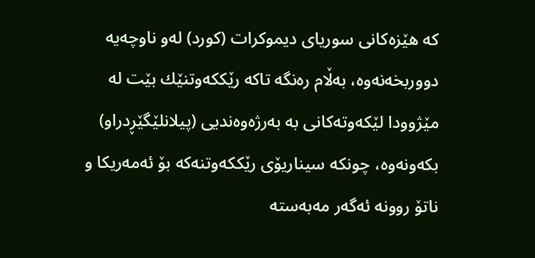كه‌ هێزه‌كانی سوریای دیموكرات (كورد) له‌و ناوچه‌یه‌ دووربخه‌نه‌وه‌، به‌ڵام ره‌نگه‌ تاكه‌ رێككه‌وتنێك بێت له‌ مێژوودا لێكه‌وته‌كانی به‌ به‌رژه‌وه‌ندیی (پیلانلێگێڕدراو) بكه‌ونه‌وه‌، چونكه‌ سیناریۆی رێككه‌وتنه‌كه‌ بۆ ئه‌مەریكا و ناتۆ روونه‌ ئه‌گه‌ر مه‌به‌سته‌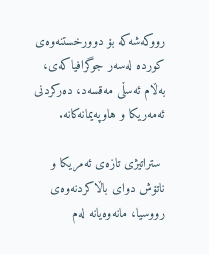رووكه‌شه‌كه‌ بۆ دوورخستنه‌وه‌ی كورده‌ له‌سه‌ر جوگرافیاكه‌ی، به‌ڵام ئه‌سڵی مه‌قسه‌د، ده‌ركردنی ئه‌مەریكا و هاوپه‌یمانه‌كانه‌.

 ستراتیژی تازه‌ی ئه‌مریكا و ناتۆش دوای باڵاكردنه‌وه‌ی رووسیا، مانه‌وه‌یانه‌ له‌م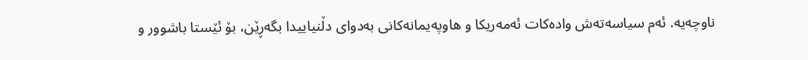ناوچه‌یه‌. ئه‌م سیاسه‌ته‌ش واده‌كات ئه‌مەریكا و هاوپه‌یمانه‌كانی به‌دوای دڵنیاییدا بگه‌ڕێن، بۆ ئێستا باشوور و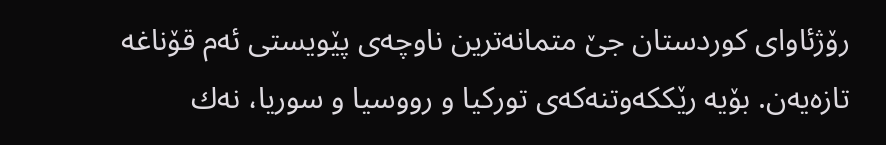رۆژئاوای كوردستان جێ متمانه‌ترین ناوچه‌ی پێویستی ئه‌م قۆناغه‌ تازه‌یه‌ن. بۆیه‌ رێككه‌وتنه‌كه‌ی توركیا و رووسیا و سوریا، نه‌ك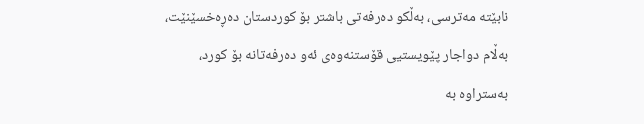نابێته‌ مه‌ترسی، به‌ڵكو ده‌رفه‌تی باشتر بۆ كوردستان ده‌ڕه‌خسێنێت، به‌ڵام دواجار پێویستیی قۆستنه‌وه‌ی ئه‌و ده‌رفه‌تانه‌ بۆ كورد، به‌ستراوه‌ به‌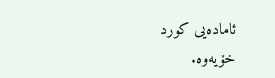ئاماده‌یی كورد خۆیه‌وه‌.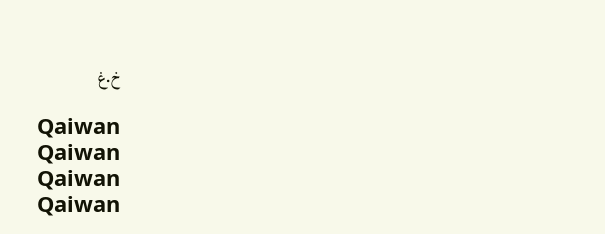خ.غ

Qaiwan
Qaiwan
Qaiwan
Qaiwan